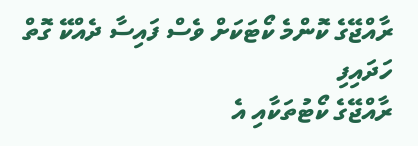ރާއްޖޭގެ ކޮންމެ ކޯޓަކަށް ވެސް ފައިސާ ދެއްކޭ ގޮތް ހަދައިފި
ރާއްޖޭގެ ކޯޓުތަކާއި އެ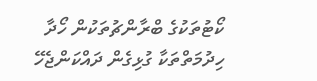ކޯޓުތަކުގެ ބްރާންޗުތަކުން ހޯދާ ހިދުމަތްތަކާ ގުޅިގެން ދައްކަންޖެހޭ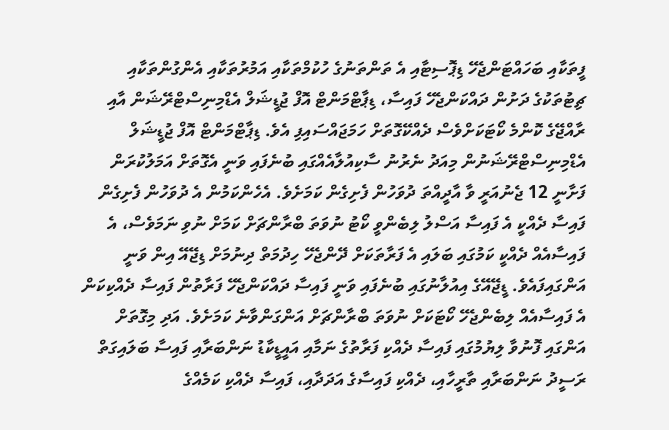ފީތަކާއި ބަހައްޓަންޖެހޭ ޑިޕޮސިޓާއި އެ ތަންތަނުގެ ހުކުމްތަކާއި އަމުރުތަކާއި އެންގުންތަކާއި ޗިޓުތަކުގެ ދަށުން ދައްކަންޖެހޭ ފައިސާ، ޑިޕާޓްމަންޓް އޮފް ޖުޑީޝަލް އެޑްމިނިސްޓްރޭޝަން އާއި ރާއްޖޭގެ ކޮންމެ ކޯޓަކަށްވެސް ދެއްކޭގޮތަށް ހަމަޖައްސައިފި އެވެ. ޑިޕާޓްމަންޓް އޮފް ޖުޑީޝަލް އެޑްމިނިސްޓްރޭޝަނުން މިއަދު ނެރުނު ސާކިއުލާއެއްގައި ބުނެފައި ވަނީ އެގޮތަށް އަމަލުކުރަން ފަށާނީ 12 ޖެނުއަރީ ވާ އާދީއްތަ ދުވަހުން ފެށިގެން ކަމަށެވެ. އެހެންކަމުން އެ ދުވަހުން ފެށިގެން ފައިސާ ދެއްކީ އެ ފައިސާ އަސްލު ލިބެންވީ ކޯޓު ނުވަތަ ބްރާންޗަށް ކަމަށް ނުވި ނަމަވެސް، އެ ފައިސާއެއް ދެއްކީ ކަމުގައި ބަލައި އެ ފަރާތަކަށް ދޭންޖެހޭ ހިދުމަތް ދިނުމަށް ޑިޖޭއޭ އިން ވަނީ އަންގައިފައެވެ. ޑީޖޭއޭގެ އިއުލާނުގައި ބުނެފައި ވަނީ ފައިސާ ދައްކަންޖެހޭ ފަރާތުން ފައިސާ ދެއްކިކަން އެ ފައިސާއެއް ލިބެންޖެހޭ ކޯޓަކަށް ނުވަތަ ބްރާންޗަށް އަންގަންވާނެ ކަމަށެވެ. އަދި މިގޮތަށް އަންގައި ފޮނުވާ ލިޔުމުގައި ފައިސާ ދެއްކި ފަރާތުގެ ނަމާއި އައީޑީކާޑު ނަންބަރާއި ފައިސާ ބަލައިގަތް ރަސީދު ނަންބަރާއި ތާރީހާއި، ދެއްކި ފައިސާގެ އަދަދާއި، ފައިސާ ދެއްކި ކަމެއްގެ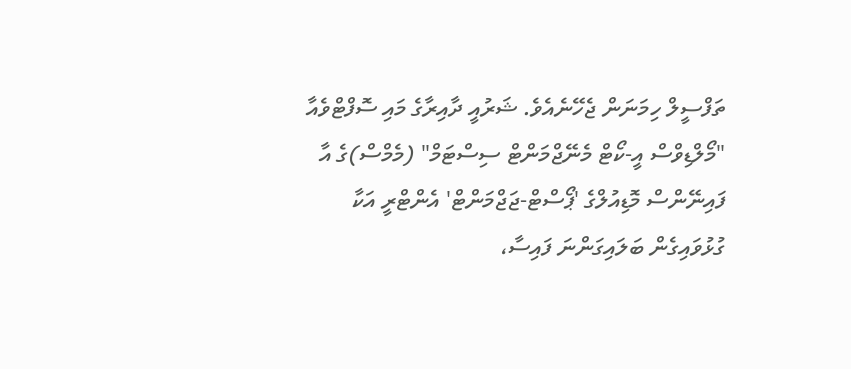ތަފްސީލް ހިމަނަން ޖެހޭނެއެވެ. ޝަރުއީ ދާއިރާގެ މައި ސޮފްޓްވެއާ "މޯލްޑިވްސް އީ-ކޯޓް މެނޭޖްމަންޓް ސިސްޓަމް" (މެމްސް)ގެ އާ ފައިނޭންސް މޮޑިއުލްގެ 'ޕޯސްޓް-ޖަޖްމަންޓް' އެންޓްރީ އަކާ ގުޅުވައިގެން ބަލައިގަންނަ ފައިސާ،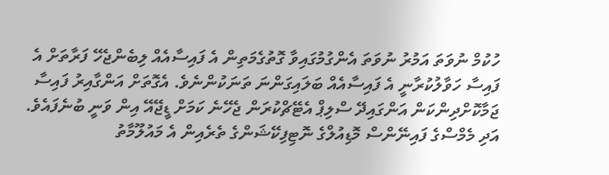ހުކުމް ނުވަތަ އަމުރު ނުވަތަ އެންގުމުގައިވާ ގޮތުގެމަތިން އެ ފައިސާއެއް ލިބެންޖެހޭ ފަރާތަށް އެ ފައިސާ ހަވާލުކުރާނީ އެ ފައިސާއެއް ބަލައިގަންނަ ތަނަކުންނެވެ. އެގޮތަށް އަންގާއިރު ފައިސާ ޖަމާކޮށްދިންކަން އަންގައިދޭ ސްލިޕް އެޓޭޗްކުރަން ޖެހޭނެ ކަމަށް ޑީޖޭއޭ އިން ވަނީ ބުނެފައެވެ. އަދި މެމްސްގެ ފައިނޭންސް މޮޑިއުލްގެ ނޮޓިފިކޭޝަންގެ ތެރެއިން އެ މައުލޫމާތު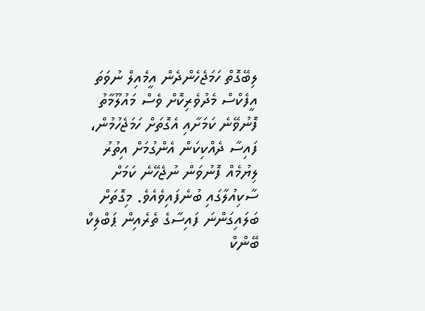ލިބޭގޮތް ހަމަޖެހެންދެން އީމެއިލް ނުވަތަ އީފެކްސް މެދުވެރިކޮށް ވެސް މައުލޫމާތު ފޮނުވޭނެ ކަމަށާއި އެގޮތަށް ހަމަޖެހުމުން، ފައިސާ ދެއްކިކަން އެންގުމަށް އިތުރު ލިޔުމެއް ފޮނުވަން ނުޖެހޭނެ ކަމަށް ސާކިއުލާގައި ބުނެފައިވެއެވެ. މިގޮތަށް ބަލައިގަންނަ ފައިސާގެ ތެރެއިން ޕަބްލިކް ބޭންކް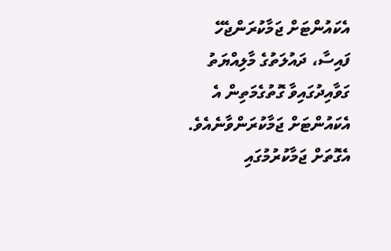އެކައުންޓަށް ޖަމާކުރަންޖެހޭ ފައިސާ، ދައުލަތުގެ މާލިއްޔަތު ގަވާއިދުގައިވާ ގޮތުގެމަތިން އެ އެކައުންޓަށް ޖަމާކުރަންވާނެއެވެ. އެގޮތަށް ޖަމާކުރުމުގައި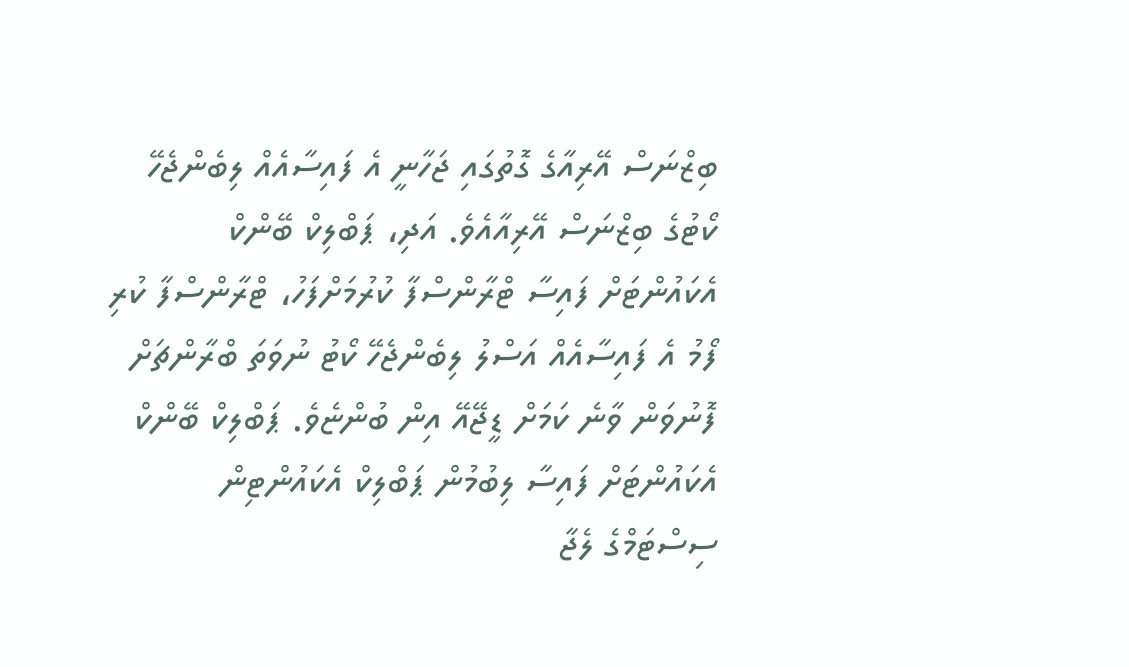ބިޒްނަސް އޭރިއާގެ ގޮތުގައި ޖަހާނީ އެ ފައިސާއެއް ލިބެންޖެހޭ ކޯޓުގެ ބިޒްނަސް އޭރިއާއެވެ. އަދި، ޕަބްލިކް ބޭންކް އެކައުންޓަށް ފައިސާ ޓްރާންސްފާ ކުރުމަށްފަހު، ޓްރާންސްފާ ކުރި ފޯމު އެ ފައިސާއެއް އަސްލު ލިބެންޖެހޭ ކޯޓު ނުވަތަ ބްރާންޗަށް ފޮނުވަން ވާނެ ކަމަށް ޑީޖޭއޭ އިން ބުންޏެވެ. ޕަބްލިކް ބޭންކް އެކައުންޓަށް ފައިސާ ލިބުމުން ޕަބްލިކް އެކައުންޓިން ސިސްޓަމްގެ ލެޖާ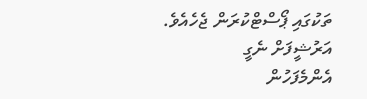ތަކުގައި ޕޯސްޓްކުރަން ޖެހެއެވެ.
އަރުޝީފަށް ނެގީ
އެންމެފަހުން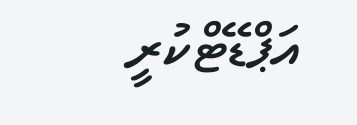އަޕްޑޭޓްކުރީ